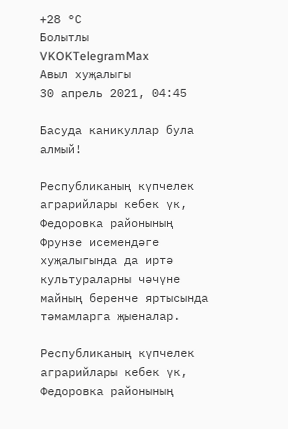+28 °С
Болытлы
VKOKTelegramMax
Авыл хуҗалыгы
30 апрель 2021, 04:45

Басуда каникуллар була алмый!

Республиканың күпчелек аграрийлары кебек үк, Федоровка районының Фрунзе исемендәге хуҗалыгында да иртә культураларны чәчүне майның беренче яртысында тәмамларга җыеналар.

Республиканың күпчелек аграрийлары кебек үк, Федоровка районының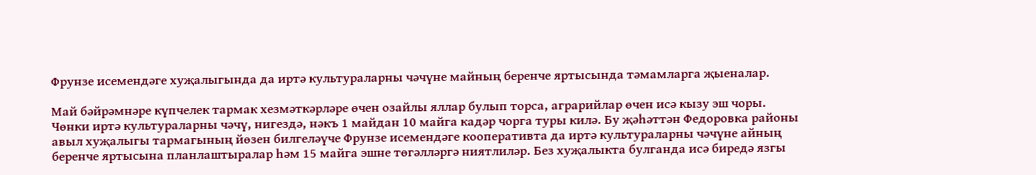Фрунзе исемендәге хуҗалыгында да иртә культураларны чәчүне майның беренче яртысында тәмамларга җыеналар.

Май бәйрәмнәре күпчелек тармак хезмәткәрләре өчен озайлы яллар булып торса, аграрийлар өчен исә кызу эш чоры. Чөнки иртә культураларны чәчү, нигездә, нәкъ 1 майдан 10 майга кадәр чорга туры килә. Бу җәһәттән Федоровка районы авыл хуҗалыгы тармагының йөзен билгеләүче Фрунзе исемендәге кооперативта да иртә культураларны чәчүне айның беренче яртысына планлаштыралар һәм 15 майга эшне төгәлләргә ниятлиләр. Без хуҗалыкта булганда исә биредә язгы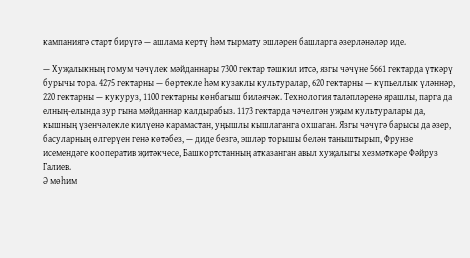кампаниягә старт бирүгә — ашлама кертү һәм тырмату эшләрен башларга әзерләнәләр иде.

— Хуҗалыкның гомум чәчүлек мәйданнары 7300 гектар тәшкил итсә, язгы чәчүне 5661 гектарда үткәрү бурычы тора. 4275 гектарны — бөртекле һәм кузаклы культуралар, 620 гектарны — күпьеллык үләннәр, 220 гектарны — кукуруз, 1100 гектарны көнбагыш биләячәк. Технология таләпләренә ярашлы, парга да елның-елында зур гына мәйданнар калдырабыз. 1173 гектарда чәчелгән уҗым культуралары да, кышның үзенчәлекле килүенә карамастан, уңышлы кышлаганга охшаган. Язгы чәчүгә барысы да әзер, басуларның өлгерүен генә көтәбез, — диде безгә, эшләр торышы белән таныштырып, Фрунзе исемендәге кооператив җитәкчесе, Башкортстанның атказанган авыл хуҗалыгы хезмәткәре Фәйруз Галиев.
Ә мөһим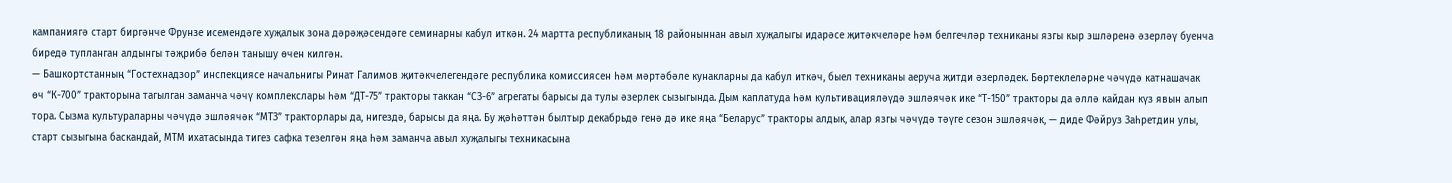кампаниягә старт биргәнче Фрунзе исемендәге хуҗалык зона дәрәҗәсендәге семинарны кабул иткән. 24 мартта республиканың 18 районыннан авыл хуҗалыгы идарәсе җитәкчеләре һәм белгечләр техниканы язгы кыр эшләренә әзерләү буенча биредә тупланган алдынгы тәҗрибә белән танышу өчен килгән.
— Башкортстанның “Гостехнадзор” инспекциясе начальнигы Ринат Галимов җитәкчелегендәге республика комиссиясен һәм мәртәбәле кунакларны да кабул иткәч, быел техниканы аеруча җитди әзерләдек. Бөртеклеләрне чәчүдә катнашачак өч “К-700” тракторына тагылган заманча чәчү комплекслары һәм “ДТ-75” тракторы таккан “СЗ-6” агрегаты барысы да тулы әзерлек сызыгында. Дым каплатуда һәм культивацияләүдә эшләячәк ике “Т-150” тракторы да әллә кайдан күз явын алып тора. Сызма культураларны чәчүдә эшләячәк “МТЗ” тракторлары да, нигездә, барысы да яңа. Бу җәһәттән былтыр декабрьдә генә дә ике яңа “Беларус” тракторы алдык, алар язгы чәчүдә тәүге сезон эшләячәк, — диде Фәйруз Заһретдин улы, старт сызыгына баскандай, МТМ ихатасында тигез сафка тезелгән яңа һәм заманча авыл хуҗалыгы техникасына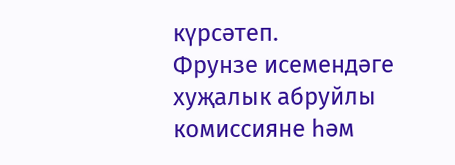күрсәтеп.
Фрунзе исемендәге хуҗалык абруйлы комиссияне һәм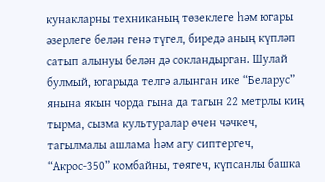кунакларны техниканың төзеклеге һәм югары әзерлеге белән генә түгел, биредә аның күпләп сатып алынуы белән дә сокландырган. Шулай булмый, югарыда телгә алынган ике “Беларус” янына якын чорда гына да тагын 22 метрлы киң тырма, сызма культуралар өчен чәчкеч, тагылмалы ашлама һәм агу сиптергеч, “Акрос-350” комбайны, төягеч, күпсанлы башка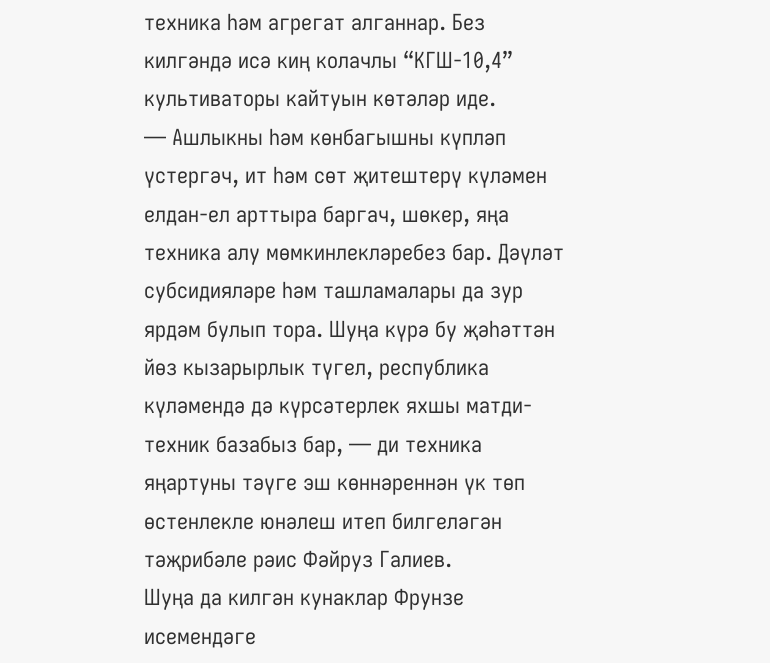техника һәм агрегат алганнар. Без килгәндә исә киң колачлы “КГШ-10,4” культиваторы кайтуын көтәләр иде.
— Ашлыкны һәм көнбагышны күпләп үстергәч, ит һәм сөт җитештерү күләмен елдан-ел арттыра баргач, шөкер, яңа техника алу мөмкинлекләребез бар. Дәүләт субсидияләре һәм ташламалары да зур ярдәм булып тора. Шуңа күрә бу җәһәттән йөз кызарырлык түгел, республика күләмендә дә күрсәтерлек яхшы матди-техник базабыз бар, — ди техника яңартуны тәүге эш көннәреннән үк төп өстенлекле юнәлеш итеп билгеләгән тәҗрибәле рәис Фәйруз Галиев.
Шуңа да килгән кунаклар Фрунзе исемендәге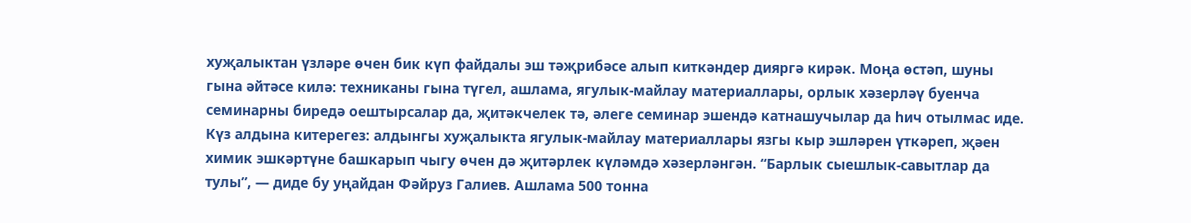хуҗалыктан үзләре өчен бик күп файдалы эш тәҗрибәсе алып киткәндер дияргә кирәк. Моңа өстәп, шуны гына әйтәсе килә: техниканы гына түгел, ашлама, ягулык-майлау материаллары, орлык хәзерләү буенча семинарны биредә оештырсалар да, җитәкчелек тә, әлеге семинар эшендә катнашучылар да һич отылмас иде. Күз алдына китерегез: алдынгы хуҗалыкта ягулык-майлау материаллары язгы кыр эшләрен үткәреп, җәен химик эшкәртүне башкарып чыгу өчен дә җитәрлек күләмдә хәзерләнгән. “Барлык сыешлык-савытлар да тулы”, — диде бу уңайдан Фәйруз Галиев. Ашлама 500 тонна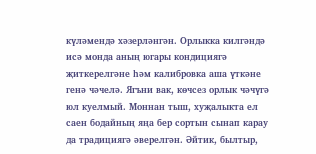күләмендә хәзерләнгән. Орлыкка килгәндә исә монда аның югары кондициягә җиткерелгәне һәм калибровка аша үткәне генә чәчелә. Ягъни вак, көчсез орлык чәчүгә юл куелмый. Моннан тыш, хуҗалыкта ел саен бодайның яңа бер сортын сынап карау да традициягә әверелгән. Әйтик, былтыр,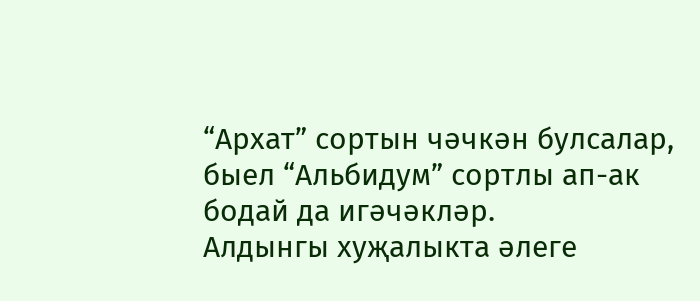“Архат” сортын чәчкән булсалар, быел “Альбидум” сортлы ап-ак бодай да игәчәкләр.
Алдынгы хуҗалыкта әлеге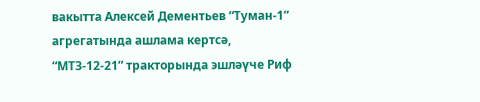вакытта Алексей Дементьев “Туман-1” агрегатында ашлама кертсә, “МТЗ-12-21” тракторында эшләүче Риф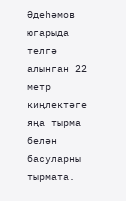Әдеһәмов югарыда телгә алынган 22 метр киңлектәге яңа тырма белән басуларны тырмата.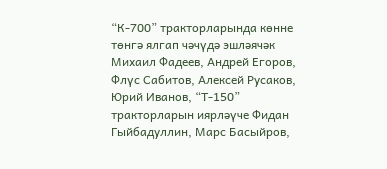“К-700” тракторларында көнне төнгә ялгап чәчүдә эшләячәк Михаил Фадеев, Андрей Егоров, Флүс Сабитов, Алексей Русаков, Юрий Иванов, “Т-150” тракторларын иярләүче Фидан Гыйбадуллин, Марс Басыйров,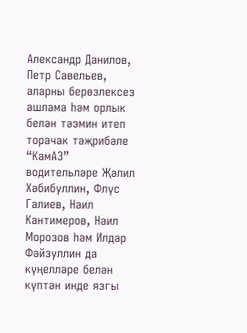Александр Данилов, Петр Савельев, аларны берөзлексез ашлама һәм орлык белән тәэмин итеп торачак тәҗрибәле “КамАЗ” водительләре Җәлил Хәбибуллин, Флүс Галиев, Наил Кантимеров, Наил Морозов һәм Илдар Фәйзуллин да күңелләре белән күптән инде язгы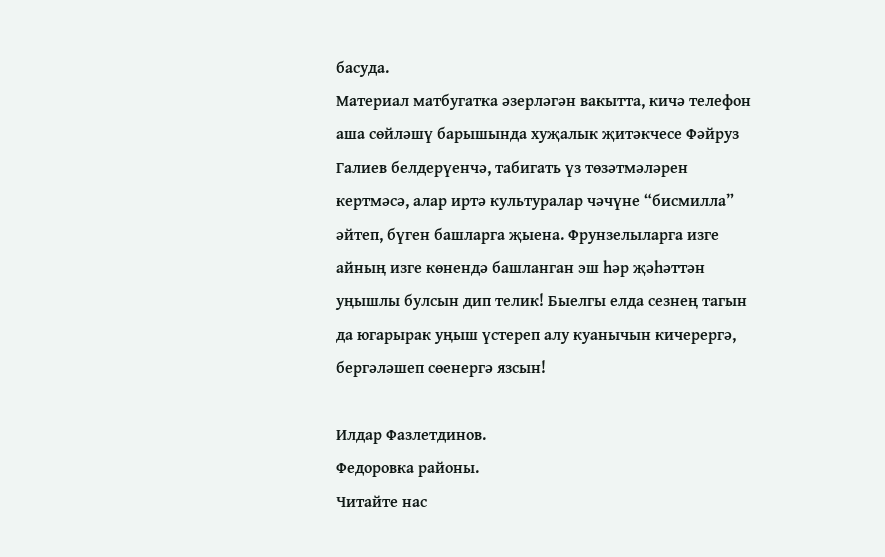басуда.
Материал матбугатка әзерләгән вакытта, кичә телефон аша сөйләшү барышында хуҗалык җитәкчесе Фәйруз Галиев белдерүенчә, табигать үз төзәтмәләрен кертмәсә, алар иртә культуралар чәчүне “бисмилла” әйтеп, бүген башларга җыена. Фрунзелыларга изге айның изге көнендә башланган эш һәр җәһәттән уңышлы булсын дип телик! Быелгы елда сезнең тагын да югарырак уңыш үстереп алу куанычын кичерергә, бергәләшеп сөенергә язсын!

Илдар Фазлетдинов.
Федоровка районы.
Читайте нас